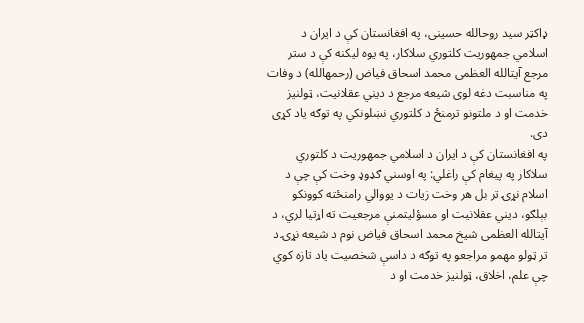ډاکټر سید روحالله حسینی، په افغانستان کې د ایران د اسلامي جمهوریت کلتوري سلاکار، په یوه لیکنه کې د ستر مرجع آیتالله العظمی محمد اسحاق فیاض (رحمهالله) د وفات په مناسبت دغه لوی شیعه مرجع د ديني عقلانیت، ټولنیز خدمت او د ملتونو ترمنځ د کلتوري نښلونکي په توګه یاد کړی دی.
په افغانستان کې د ایران د اسلامي جمهوریت د کلتوري سلاکار په پیغام کې راغلي: په اوسني ګډوډ وخت کې چې د اسلام نړۍ تر بل هر وخت زیات د یووالي رامنځته کوونکو بېلګو، ديني عقلانیت او مسؤلیتمنې مرجعیت ته اړتیا لري، د آیتالله العظمی شیخ محمد اسحاق فیاض نوم د شیعه نړۍ د تر ټولو مهمو مراجعو په توګه د داسې شخصیت یاد تازه کوي چې علم، اخلاق، ټولنیز خدمت او د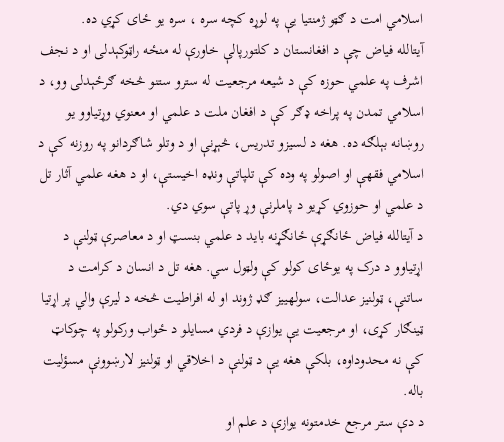اسلامي امت د ګټو ژمنتیا یې په لوړه کچه سره ، سره یو ځای کړي ده.
آیتالله فیاض چې د افغانستان د کلتورپالې خاورې له منځه راټوکېدلی او د نجف اشرف په علمي حوزه کې د شیعه مرجعیت له سترو ستنو څخه ګرځېدلی وو، د اسلامي تمدن په پراخه ډګر کې د افغان ملت د علمي او معنوي وړتیاوو یو روښانه بېلګه ده. هغه د لسیزو تدریس، څېړنې او د وتلو شاګردانو په روزنه کې د اسلامي فقهې او اصولو په وده کې تلپاتې ونډه اخیستې، او د هغه علمي آثار تل د علمي او حوزوي کړیو د پاملرنې وړ پاتې سوي دي.
د آیتالله فیاض ځانګړې ځانګړنه باید د علمي بنسټ او د معاصرې ټولنې د اړتیاوو د درک په یوځای کولو کې ولټول سي. هغه تل د انسان د کرامت د ساتنې، ټولنیز عدالت، سولهییز ګډ ژوند او له افراطیت څخه د لیرې والي پر اړتیا ټینګار کړی، او مرجعیت یې یوازې د فردي مسایلو د ځواب ورکولو په چوکاټ کې نه محدوداوه، بلکې هغه یې د ټولنې د اخلاقي او ټولنیز لارښوونې مسؤلیت باله.
د دې ستر مرجع خدمتونه یوازې د علم او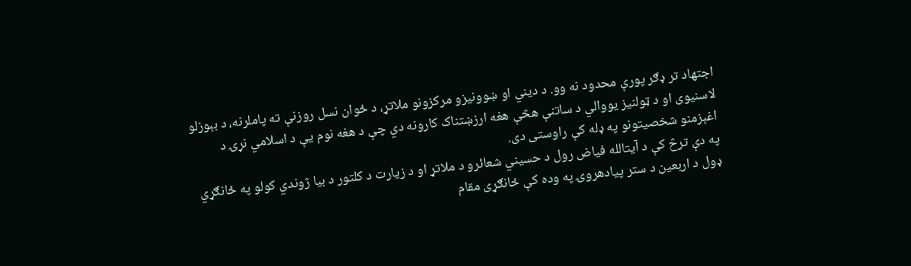اجتهاد تر ډګر پورې محدود نه وو. د دیني او ښوونیزو مرکزونو ملاتړ، د ځوان نسل روزنې ته پاملرنه، د بېوزلو لاسنیوی او د ټولنیز یووالي د ساتنې هڅې هغه ارزښتناک کارونه دي چې د هغه نوم یې د اسلامي نړۍ د اغېزمنو شخصیتونو په ډله کې راوستی دی.
په دې ترڅ کې د آیتالله فیاض رول د حسيني شعائرو د ملاتړ او د زیارت د کلتور د بیا ژوندي کولو په ځانګړي ډول د اربعین د ستر پیادهروۍ په وده کې ځانګړی مقام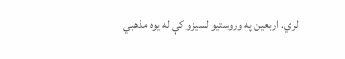لري. اربعین په وروستیو لسیزو کې له یوه مذهبي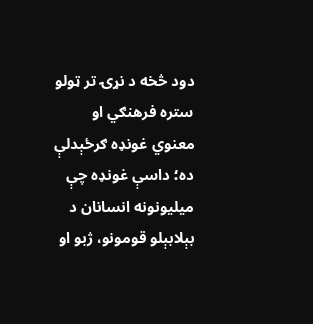دود څخه د نړۍ تر ټولو ستره فرهنګي او معنوي غونډه ګرځېدلې ده؛ داسې غونډه چې میلیونونه انسانان د بېلابېلو قومونو، ژبو او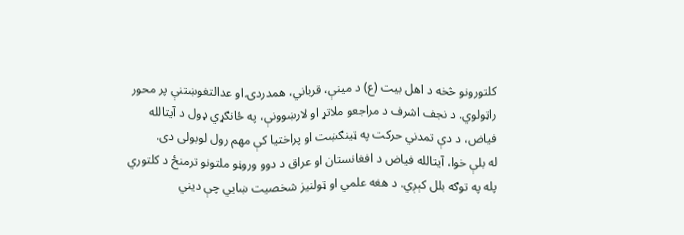کلتورونو څخه د اهل بیت (ع) د مینې، قرباني، همدردۍ او عدالتغوښتنې پر محور راټولوي. د نجف اشرف د مراجعو ملاتړ او لارښوونې، په ځانګړي ډول د آیتالله فیاض، د دې تمدني حرکت په ټینګښت او پراختیا کې مهم رول لوبولی دی.
له بلې خوا، آیتالله فیاض د افغانستان او عراق د دوو وروڼو ملتونو ترمنځ د کلتوري پله په توګه بلل کېږي. د هغه علمي او ټولنیز شخصیت ښايي چې ديني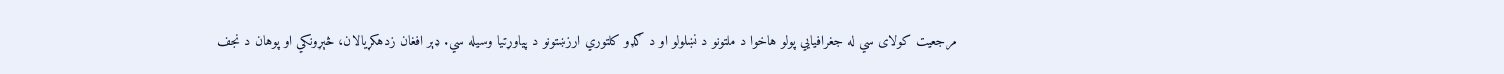مرجعیت کولای سي له جغرافیایي پولو هاخوا د ملتونو د نښلولو او د ګډو کلتوري ارزښتونو د پیاوړتیا وسیله سي. ډېر افغان زدهکړیالان، څېړونکي او پوهان د نجف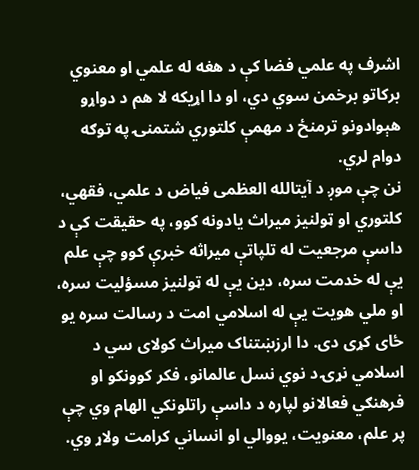اشرف په علمي فضا کې د هغه له علمي او معنوي برکاتو برخمن سوي دي، او دا اړیکه لا هم د دواړو هېوادونو ترمنځ د مهمې کلتوري شتمنۍ په توګه دوام لري.
نن چې موږ د آیتالله العظمی فیاض د علمي، فقهي، کلتوري او ټولنیز میراث یادونه کوو، په حقیقت کې د داسې مرجعیت له تلپاتې میراثه خبرې کوو چې علم یې له خدمت سره، دین یې له ټولنیز مسؤلیت سره، او ملي هویت یې له اسلامي امت د رسالت سره یو ځای کړی دی. دا ارزښتناک میراث کولای سي د اسلامي نړۍ د نوي نسل عالمانو، فکر کوونکو او فرهنګي فعالانو لپاره د داسې راتلونکي الهام وي چې پر علم، معنویت، یووالي او انساني کرامت ولاړ وي.